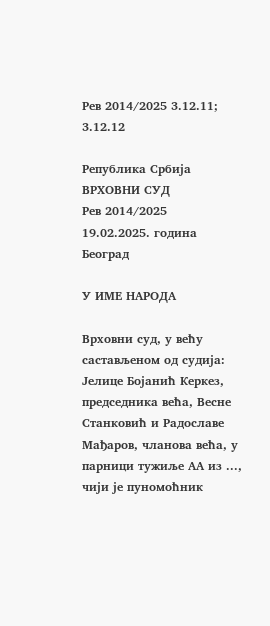Рев 2014/2025 3.12.11; 3.12.12

Република Србија
ВРХОВНИ СУД
Рев 2014/2025
19.02.2025. година
Београд

У ИМЕ НАРОДА

Врховни суд, у већу састављеном од судија: Јелице Бојанић Керкез, председника већа, Весне Станковић и Радославе Мађаров, чланова већа, у парници тужиље АА из ..., чији је пуномоћник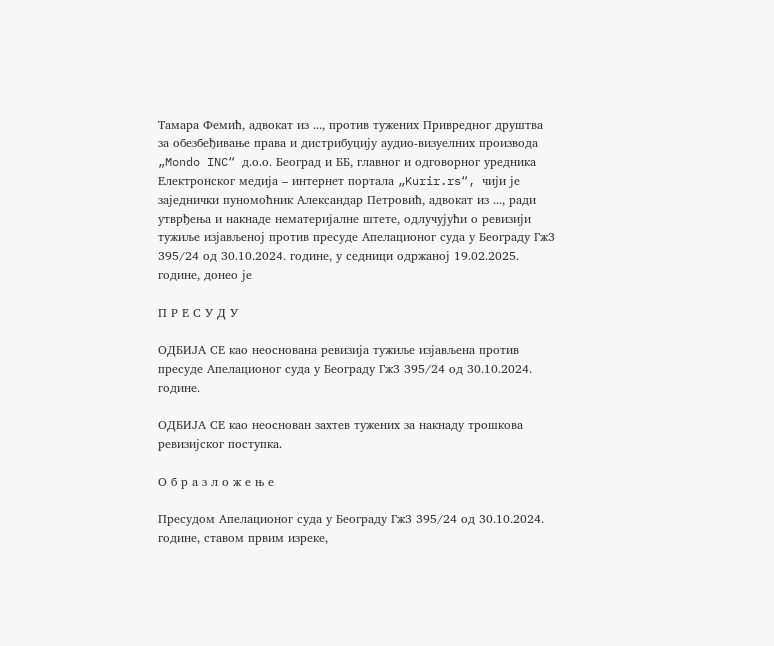Тамара Фемић, адвокат из ..., против тужених Привредног друштва за обезбеђивање права и дистрибуцију аудио-визуелних производа „Mondo INC“ д.о.о. Београд и ББ, главног и одговорног уредника Електронског медија – интернет портала „Kurir.rs“, чији је заједнички пуномоћник Александар Петровић, адвокат из ..., ради утврђења и накнаде нематеријалне штете, одлучујући о ревизији тужиље изјављеној против пресуде Апелационог суда у Београду Гж3 395/24 од 30.10.2024. године, у седници одржаној 19.02.2025. године, донео је

П Р Е С У Д У

ОДБИЈА СЕ као неоснована ревизија тужиље изјављена против пресуде Апелационог суда у Београду Гж3 395/24 од 30.10.2024. године.

ОДБИЈА СЕ као неоснован захтев тужених за накнаду трошкова ревизијског поступка.

О б р а з л о ж е њ е

Пресудом Апелационог суда у Београду Гж3 395/24 од 30.10.2024. године, ставом првим изреке,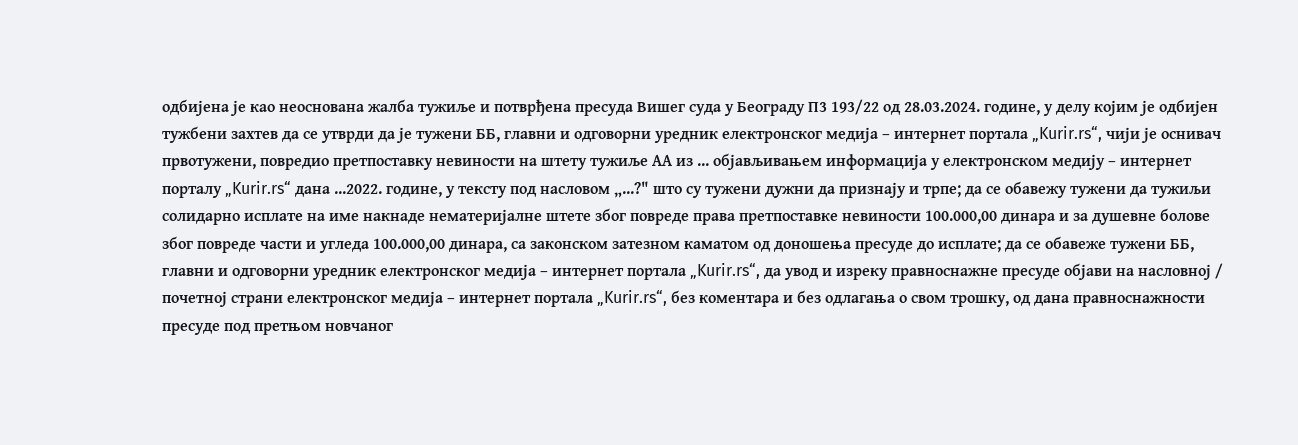одбијена је као неоснована жалба тужиље и потврђена пресуда Вишег суда у Београду П3 193/22 од 28.03.2024. године, у делу којим је одбијен тужбени захтев да се утврди да је тужени ББ, главни и одговорни уредник електронског медија – интернет портала „Kurir.rs“, чији је оснивач првотужени, повредио претпоставку невиности на штету тужиље АА из ... објављивањем информација у електронском медију – интернет порталу „Kurir.rs“ дана ...2022. године, у тексту под насловом „...?" што су тужени дужни да признају и трпе; да се обавежу тужени да тужиљи солидарно исплате на име накнаде нематеријалне штете због повреде права претпоставке невиности 100.000,00 динара и за душевне болове због повреде части и угледа 100.000,00 динара, са законском затезном каматом од доношења пресуде до исплате; да се обавеже тужени ББ, главни и одговорни уредник електронског медија – интернет портала „Kurir.rs“, да увод и изреку правноснажне пресуде објави на насловној / почетној страни електронског медија – интернет портала „Kurir.rs“, без коментара и без одлагања о свом трошку, од дана правноснажности пресуде под претњом новчаног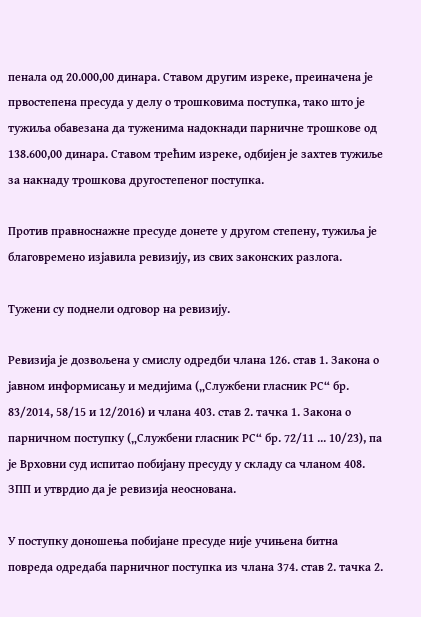пенала од 20.000,00 динара. Ставом другим изреке, преиначена је првостепена пресуда у делу о трошковима поступка, тако што је тужиља обавезана да туженима надокнади парничне трошкове од 138.600,00 динара. Ставом трећим изреке, одбијен је захтев тужиље за накнаду трошкова другостепеног поступка.

Против правноснажне пресуде донете у другом степену, тужиља је благовремено изјавила ревизију, из свих законских разлога.

Тужени су поднели одговор на ревизију.

Ревизија је дозвољена у смислу одредби члана 126. став 1. Закона о јавном информисању и медијима („Службени гласник РС“ бр. 83/2014, 58/15 и 12/2016) и члана 403. став 2. тачка 1. Закона о парничном поступку („Службени гласник РС“ бр. 72/11 ... 10/23), па је Врховни суд испитао побијану пресуду у складу са чланом 408. ЗПП и утврдио да је ревизија неоснована.

У поступку доношења побијане пресуде није учињена битна повреда одредаба парничног поступка из члана 374. став 2. тачка 2.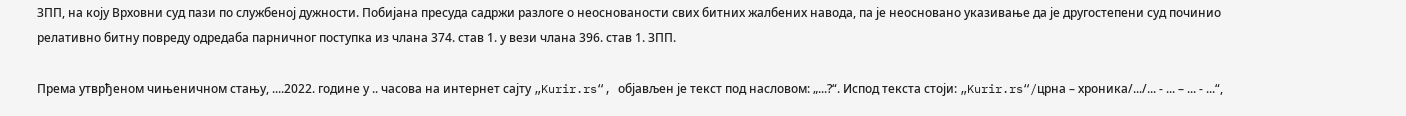ЗПП, на коју Врховни суд пази по службеној дужности. Побијана пресуда садржи разлоге о неоснованости свих битних жалбених навода, па је неосновано указивање да је другостепени суд починио релативно битну повреду одредаба парничног поступка из члана 374. став 1. у вези члана 396. став 1. ЗПП.

Према утврђеном чињеничном стању, ....2022. године у .. часова на интернет сајту „Kurir.rs“, објављен је текст под насловом: „...?“. Испод текста стоји: „Kurir.rs“/црна – хроника/.../... - ... – ... - ...“,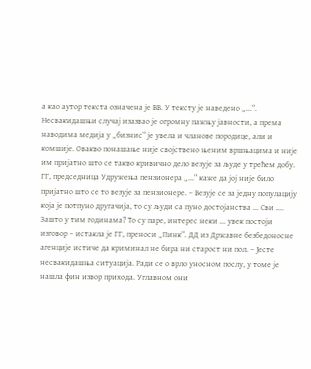а као аутор текста означена је ВВ. У тексту је наведено „...“. Несвакидашњи случај изазвао је огромну пажњу јавности, а према наводима медија у „бизнис“ је увела и чланове породице, али и комшије. Овакво понашање није својствено њеним вршњацима и није им пријатно што се такво кривично дело везује за људе у трећем добу. ГГ, председница Удружења пензионера „...“ каже да јој није било пријатно што се то везује за пензионере. – Везује се за једну популацију која је потпуно другачија, то су људи са пуно достојанства ... Сви .... Зашто у тим годинама? То су паре, интерес неки ... увек постоји изговор – истакла је ГГ, преноси „Пинк“. ДД из Државне безбедоносне агенције истиче да криминал не бира ни старост ни пол. – Јесте несвакидашња ситуација. Ради се о врло уносном послу, у томе је нашла фин извор прихода. Углавном они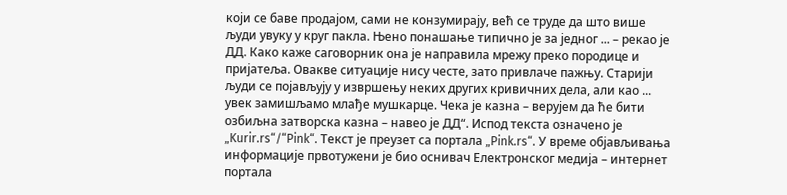који се баве продајом, сами не конзумирају, већ се труде да што више људи увуку у круг пакла. Њено понашање типично је за једног ... – рекао је ДД. Како каже саговорник она је направила мрежу преко породице и пријатеља. Овакве ситуације нису честе, зато привлаче пажњу. Старији људи се појављују у извршењу неких других кривичних дела, али као ... увек замишљамо млађе мушкарце. Чека је казна – верујем да ће бити озбиљна затворска казна – навео је ДД“. Испод текста означено је „Kurir.rs“/“Pink“. Текст је преузет са портала „Pink.rs“. У време објављивања информације првотужени је био оснивач Електронског медија – интернет портала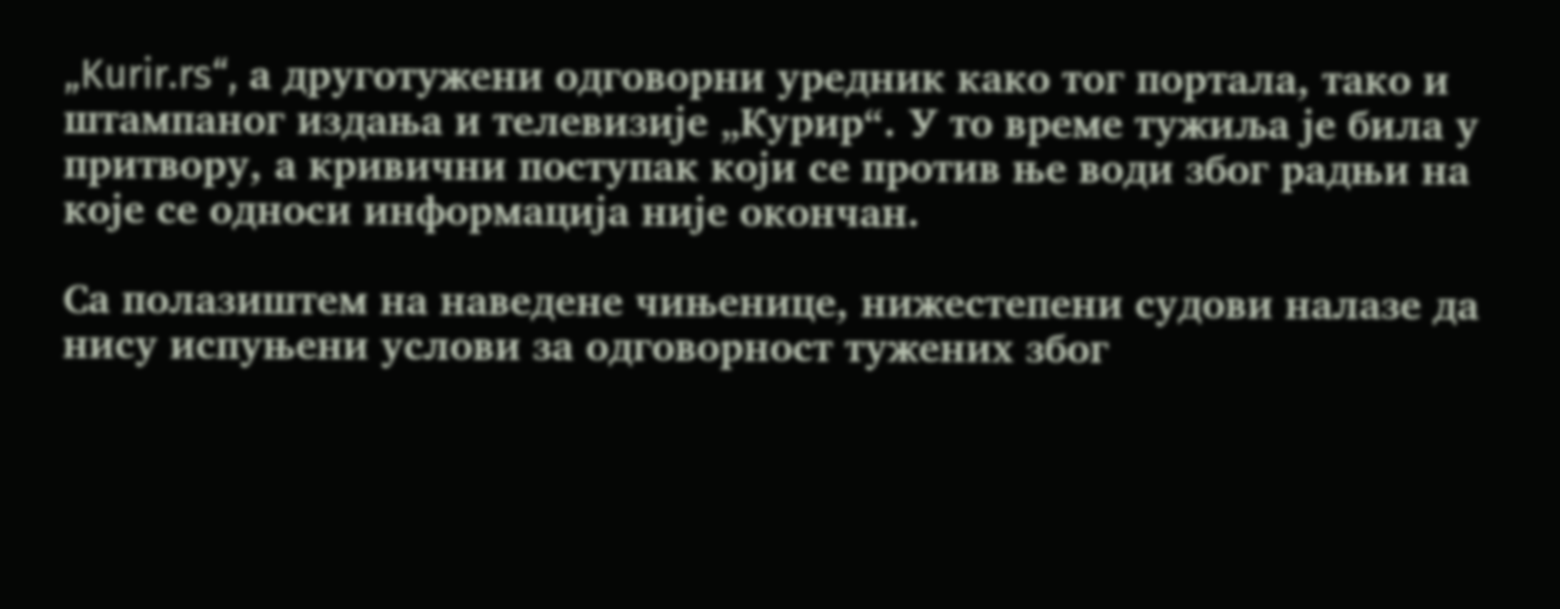„Kurir.rs“, а друготужени одговорни уредник како тог портала, тако и штампаног издања и телевизије „Курир“. У то време тужиља је била у притвору, а кривични поступак који се против ње води због радњи на које се односи информација није окончан.

Са полазиштем на наведене чињенице, нижестепени судови налазе да нису испуњени услови за одговорност тужених због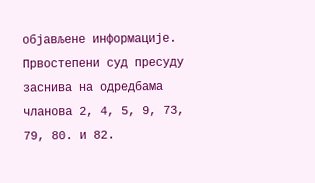објављене информације. Првостепени суд пресуду заснива на одредбама чланова 2, 4, 5, 9, 73, 79, 80. и 82.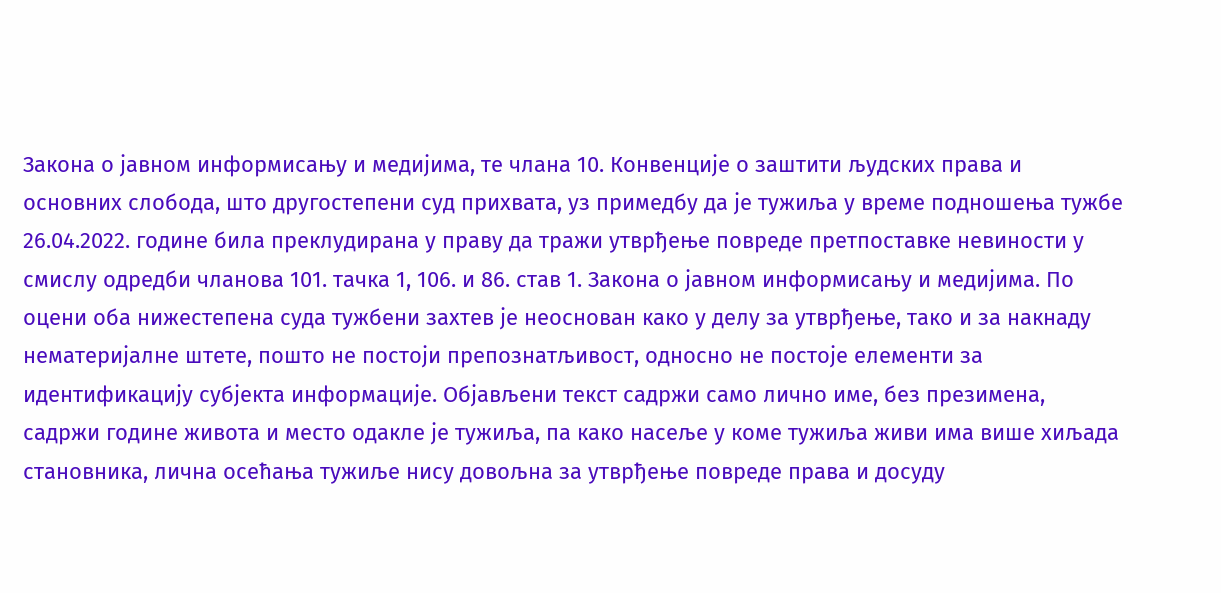Закона о јавном информисању и медијима, те члана 10. Конвенције о заштити људских права и основних слобода, што другостепени суд прихвата, уз примедбу да је тужиља у време подношења тужбе 26.04.2022. године била преклудирана у праву да тражи утврђење повреде претпоставке невиности у смислу одредби чланова 101. тачка 1, 106. и 86. став 1. Закона о јавном информисању и медијима. По оцени оба нижестепена суда тужбени захтев је неоснован како у делу за утврђење, тако и за накнаду нематеријалне штете, пошто не постоји препознатљивост, односно не постоје елементи за идентификацију субјекта информације. Објављени текст садржи само лично име, без презимена, садржи године живота и место одакле је тужиља, па како насеље у коме тужиља живи има више хиљада становника, лична осећања тужиље нису довољна за утврђење повреде права и досуду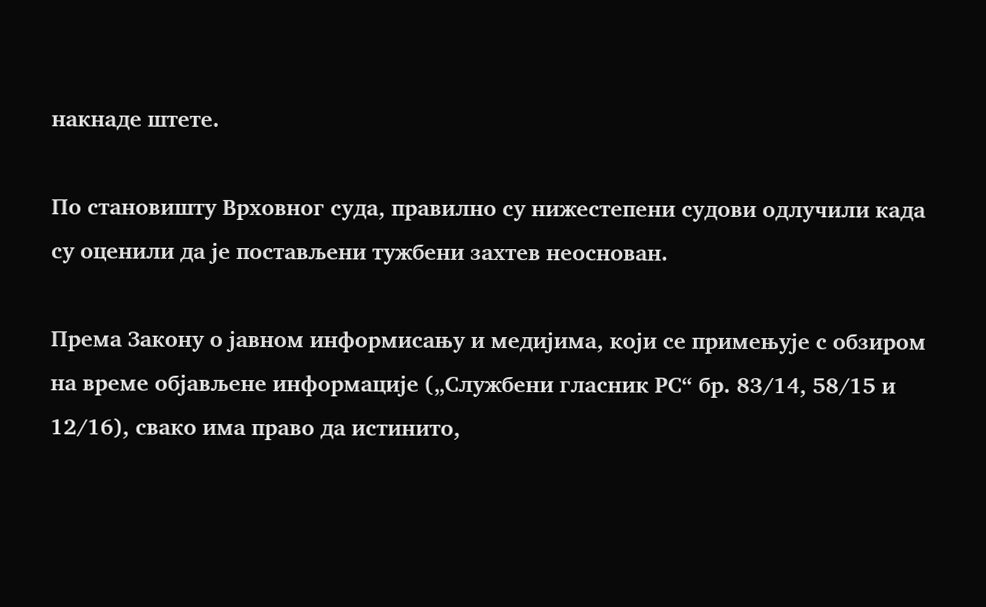накнаде штете.

По становишту Врховног суда, правилно су нижестепени судови одлучили када су оценили да је постављени тужбени захтев неоснован.

Према Закону о јавном информисању и медијима, који се примењује с обзиром на време објављене информације („Службени гласник РС“ бр. 83/14, 58/15 и 12/16), свако има право да истинито,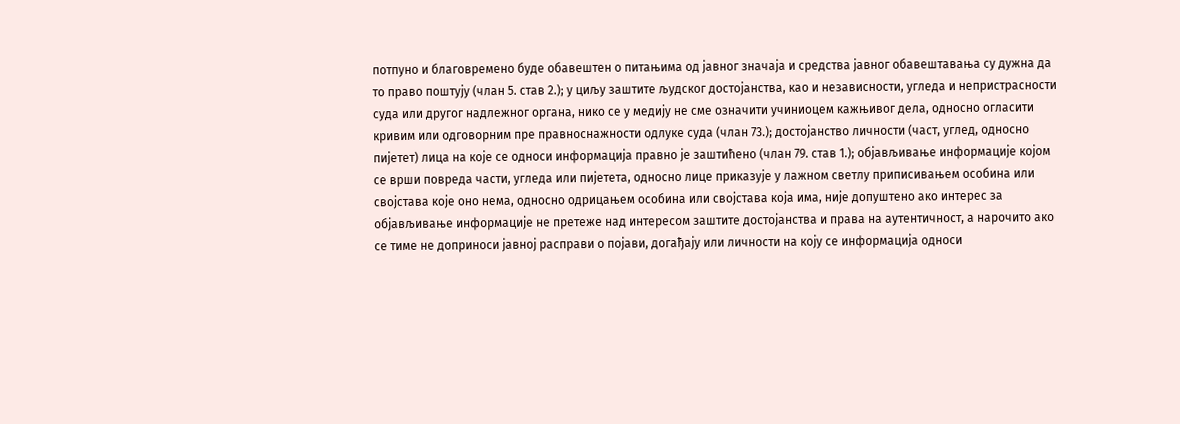потпуно и благовремено буде обавештен о питањима од јавног значаја и средства јавног обавештавања су дужна да то право поштују (члан 5. став 2.); у циљу заштите људског достојанства, као и независности, угледа и непристрасности суда или другог надлежног органа, нико се у медију не сме означити учиниоцем кажњивог дела, односно огласити кривим или одговорним пре правноснажности одлуке суда (члан 73.); достојанство личности (част, углед, односно пијетет) лица на које се односи информација правно је заштићено (члан 79. став 1.); објављивање информације којом се врши повреда части, угледа или пијетета, односно лице приказује у лажном светлу приписивањем особина или својстава које оно нема, односно одрицањем особина или својстава која има, није допуштено ако интерес за објављивање информације не претеже над интересом заштите достојанства и права на аутентичност, а нарочито ако се тиме не доприноси јавној расправи о појави, догађају или личности на коју се информација односи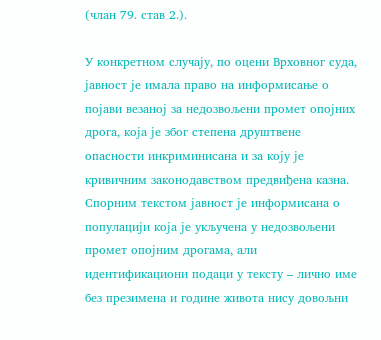(члан 79. став 2.).

У конкретном случају, по оцени Врховног суда, јавност је имала право на информисање о појави везаној за недозвољени промет опојних дрога, која је због степена друштвене опасности инкриминисана и за коју је кривичним законодавством предвиђена казна. Спорним текстом јавност је информисана о популацији која је укључена у недозвољени промет опојним дрогама, али идентификациони подаци у тексту – лично име без презимена и године живота нису довољни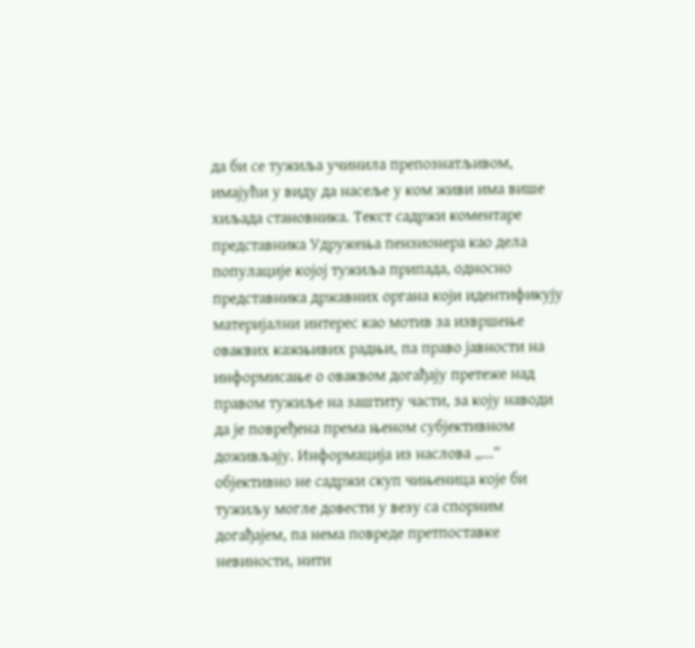да би се тужиља учинила препознатљивом, имајући у виду да насеље у ком живи има више хиљада становника. Текст садржи коментаре представника Удружења пензионера као дела популације којој тужиља припада, односно представника државних органа који идентификују материјални интерес као мотив за извршење оваквих кажњивих радњи, па право јавности на информисање о оваквом догађају претеже над правом тужиље на заштиту части, за коју наводи да је повређена према њеном субјективном доживљају. Информација из наслова „...“ објективно не садржи скуп чињеница које би тужиљу могле довести у везу са спорним догађајем, па нема повреде претпоставке невиности, нити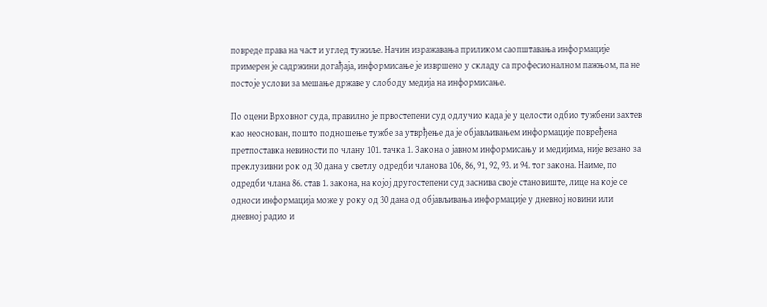повреде права на част и углед тужиље. Начин изражавања приликом саопштавања информације примерен је садржини догађаја, информисање је извршено у складу са професионалном пажњом, па не постоје услови за мешање државе у слободу медија на информисање.

По оцени Врховног суда, правилно је првостепени суд одлучио када је у целости одбио тужбени захтев као неоснован, пошто подношење тужбе за утврђење да је објављивањем информације повређена претпоставка невиности по члану 101. тачка 1. Закона о јавном информисању и медијима, није везано за преклузивни рок од 30 дана у светлу одредби чланова 106, 86, 91, 92, 93. и 94. тог закона. Наиме, по одредби члана 86. став 1. закона, на којој другостепени суд заснива своје становиште, лице на које се односи информација може у року од 30 дана од објављивања информације у дневној новини или дневној радио и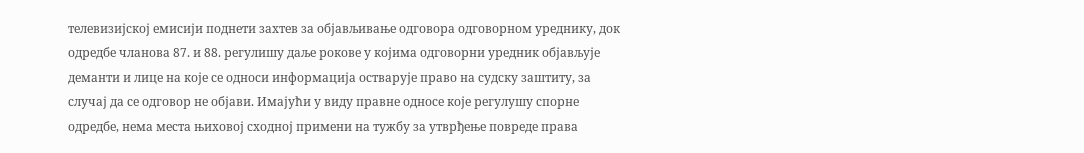телевизијској емисији поднети захтев за објављивање одговора одговорном уреднику, док одредбе чланова 87. и 88. регулишу даље рокове у којима одговорни уредник објављује деманти и лице на које се односи информација остварује право на судску заштиту, за случај да се одговор не објави. Имајући у виду правне односе које регулушу спорне одредбе, нема места њиховој сходној примени на тужбу за утврђење повреде права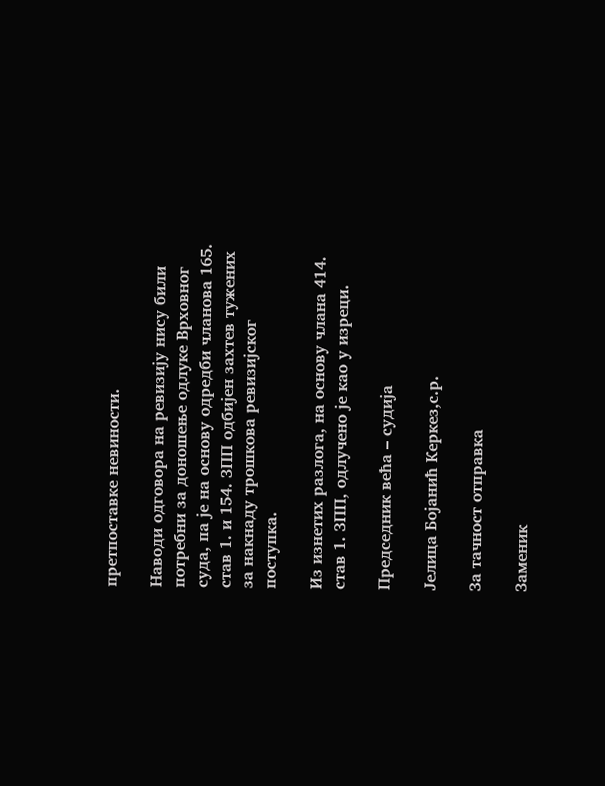претпоставке невиности.

Наводи одговора на ревизију нису били потребни за доношење одлуке Врховног суда, па је на основу одредби чланова 165. став 1. и 154. ЗПП одбијен захтев тужених за накнаду трошкова ревизијског поступка.

Из изнетих разлога, на основу члана 414. став 1. ЗПП, одлучено је као у изреци.

Председник већа – судија

Јелица Бојанић Керкез,с.р.

За тачност отправка

Заменик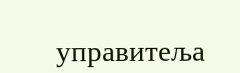управитеља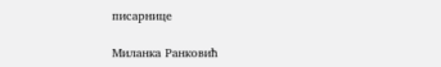писарнице

Миланка Ранковић